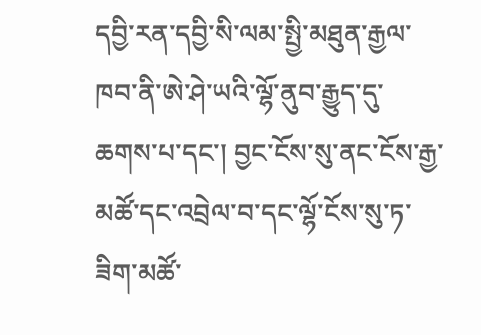དབྱི་རན་དབྱི་སི་ལམ་སྤྱི་མཐུན་རྒྱལ་ཁབ་ནི་ཨེ་ཤེ་ཡའི་ལྷོ་ནུབ་རྒྱུད་དུ་ཆགས་པ་དང་། བྱང་ངོས་སུ་ནང་ངོས་རྒྱ་མཚོ་དང་འབྲེལ་བ་དང་ལྷོ་ངོས་སུ་ཏ་ཟིག་མཚོ་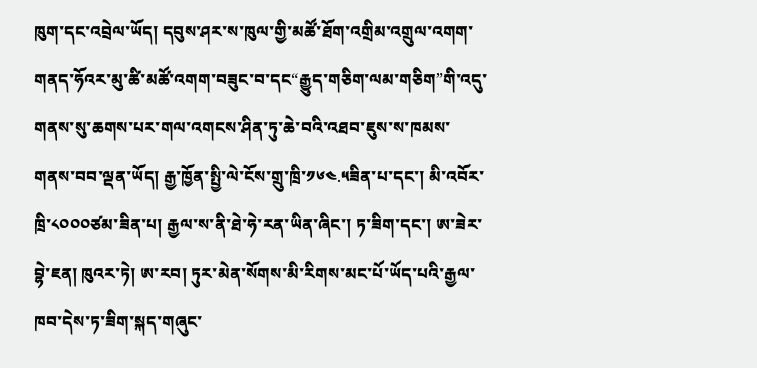ཁུག་དང་འབྲེལ་ཡོད། དབུས་ཤར་ས་ཁུལ་གྱི་མཚོ་ཐོག་འགྲིམ་འགྲུལ་འགག་གནད་ཧོའར་མུ་ཚི་མཚོ་འགག་བཟུང་བ་དང“རྒྱུད་གཅིག་ལམ་གཅིག”གི་འདུ་གནས་སུ་ཆགས་པར་གལ་འགངས་ཤིན་ཏུ་ཆེ་བའི་འཐབ་ཇུས་ས་ཁམས་གནས་བབ་ལྡན་ཡོད། རྒྱ་ཁྱོན་སྤྱི་ལེ་ངོས་གྲུ་ཁྲི་༡༦༤.༥ཟིན་པ་དང་། མི་འབོར་ཁྲི་༨༠༠༠ཙམ་ཟིན་པ། རྒྱལ་ས་ནི་ཐེ་ཧེ་རན་ཡིན་ཞིང་། ཏ་ཟིག་དང་། ཨ་ཟེར་བྷེ་ཇན། ཁུའར་ཏེ། ཨ་རབ། ཏུར་མེན་སོགས་མི་རིགས་མང་པོ་ཡོད་པའི་རྒྱལ་ཁབ་དེས་ཏ་ཟིག་སྐད་གཞུང་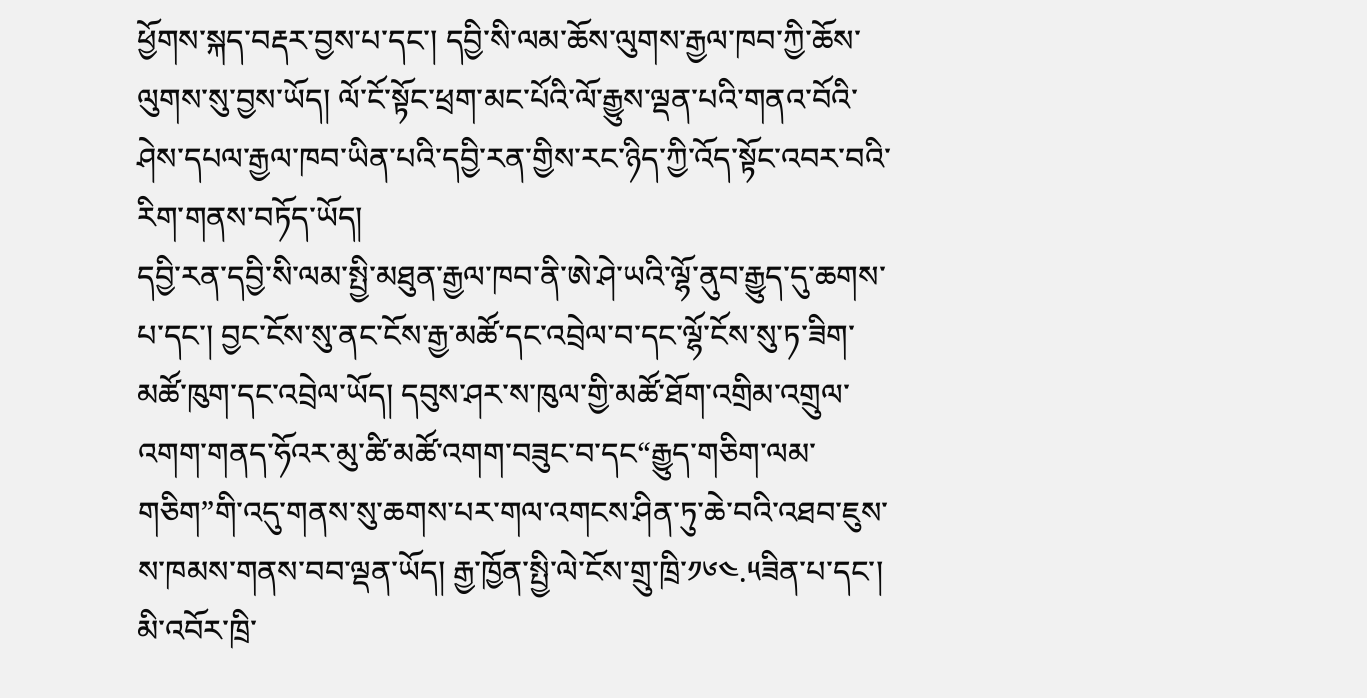ཕྱོགས་སྐད་བརྡར་བྱས་པ་དང་། དབྱི་སི་ལམ་ཆོས་ལུགས་རྒྱལ་ཁབ་ཀྱི་ཆོས་ལུགས་སུ་བྱས་ཡོད། ལོ་ངོ་སྟོང་ཕྲག་མང་པོའི་ལོ་རྒྱུས་ལྡན་པའི་གནའ་བོའི་ཤེས་དཔལ་རྒྱལ་ཁབ་ཡིན་པའི་དབྱི་རན་གྱིས་རང་ཉིད་ཀྱི་འོད་སྟོང་འབར་བའི་རིག་གནས་བཏོད་ཡོད།
དབྱི་རན་དབྱི་སི་ལམ་སྤྱི་མཐུན་རྒྱལ་ཁབ་ནི་ཨེ་ཤེ་ཡའི་ལྷོ་ནུབ་རྒྱུད་དུ་ཆགས་པ་དང་། བྱང་ངོས་སུ་ནང་ངོས་རྒྱ་མཚོ་དང་འབྲེལ་བ་དང་ལྷོ་ངོས་སུ་ཏ་ཟིག་མཚོ་ཁུག་དང་འབྲེལ་ཡོད། དབུས་ཤར་ས་ཁུལ་གྱི་མཚོ་ཐོག་འགྲིམ་འགྲུལ་འགག་གནད་ཧོའར་མུ་ཚི་མཚོ་འགག་བཟུང་བ་དང“རྒྱུད་གཅིག་ལམ་གཅིག”གི་འདུ་གནས་སུ་ཆགས་པར་གལ་འགངས་ཤིན་ཏུ་ཆེ་བའི་འཐབ་ཇུས་ས་ཁམས་གནས་བབ་ལྡན་ཡོད། རྒྱ་ཁྱོན་སྤྱི་ལེ་ངོས་གྲུ་ཁྲི་༡༦༤.༥ཟིན་པ་དང་། མི་འབོར་ཁྲི་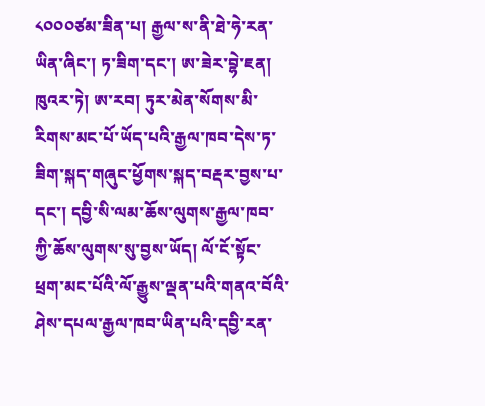༨༠༠༠ཙམ་ཟིན་པ། རྒྱལ་ས་ནི་ཐེ་ཧེ་རན་ཡིན་ཞིང་། ཏ་ཟིག་དང་། ཨ་ཟེར་བྷེ་ཇན། ཁུའར་ཏེ། ཨ་རབ། ཏུར་མེན་སོགས་མི་རིགས་མང་པོ་ཡོད་པའི་རྒྱལ་ཁབ་དེས་ཏ་ཟིག་སྐད་གཞུང་ཕྱོགས་སྐད་བརྡར་བྱས་པ་དང་། དབྱི་སི་ལམ་ཆོས་ལུགས་རྒྱལ་ཁབ་ཀྱི་ཆོས་ལུགས་སུ་བྱས་ཡོད། ལོ་ངོ་སྟོང་ཕྲག་མང་པོའི་ལོ་རྒྱུས་ལྡན་པའི་གནའ་བོའི་ཤེས་དཔལ་རྒྱལ་ཁབ་ཡིན་པའི་དབྱི་རན་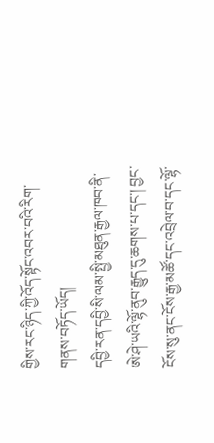གྱིས་རང་ཉིད་ཀྱི་འོད་སྟོང་འབར་བའི་རིག་གནས་བཏོད་ཡོད།
དབྱི་རན་དབྱི་སི་ལམ་སྤྱི་མཐུན་རྒྱལ་ཁབ་ནི་ཨེ་ཤེ་ཡའི་ལྷོ་ནུབ་རྒྱུད་དུ་ཆགས་པ་དང་། བྱང་ངོས་སུ་ནང་ངོས་རྒྱ་མཚོ་དང་འབྲེལ་བ་དང་ལྷོ་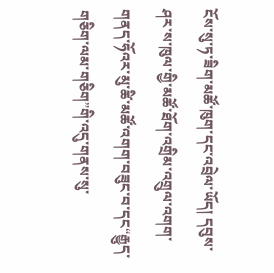ངོས་སུ་ཏ་ཟིག་མཚོ་ཁུག་དང་འབྲེལ་ཡོད། དབུས་ཤར་ས་ཁུལ་གྱི་མཚོ་ཐོག་འགྲིམ་འགྲུལ་འགག་གནད་ཧོའར་མུ་ཚི་མཚོ་འགག་བཟུང་བ་དང“རྒྱུད་གཅིག་ལམ་གཅིག”གི་འདུ་གནས་སུ་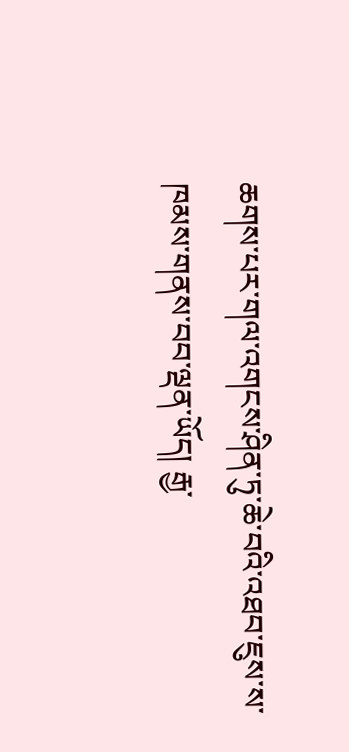ཆགས་པར་གལ་འགངས་ཤིན་ཏུ་ཆེ་བའི་འཐབ་ཇུས་ས་ཁམས་གནས་བབ་ལྡན་ཡོད། རྒྱ་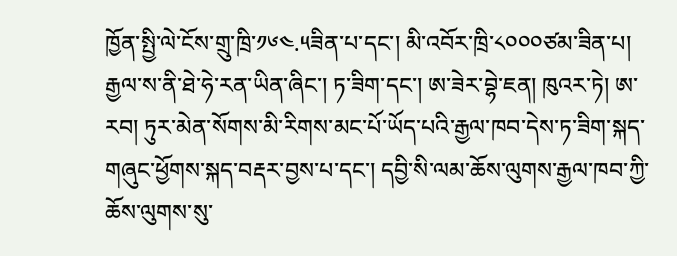ཁྱོན་སྤྱི་ལེ་ངོས་གྲུ་ཁྲི་༡༦༤.༥ཟིན་པ་དང་། མི་འབོར་ཁྲི་༨༠༠༠ཙམ་ཟིན་པ། རྒྱལ་ས་ནི་ཐེ་ཧེ་རན་ཡིན་ཞིང་། ཏ་ཟིག་དང་། ཨ་ཟེར་བྷེ་ཇན། ཁུའར་ཏེ། ཨ་རབ། ཏུར་མེན་སོགས་མི་རིགས་མང་པོ་ཡོད་པའི་རྒྱལ་ཁབ་དེས་ཏ་ཟིག་སྐད་གཞུང་ཕྱོགས་སྐད་བརྡར་བྱས་པ་དང་། དབྱི་སི་ལམ་ཆོས་ལུགས་རྒྱལ་ཁབ་ཀྱི་ཆོས་ལུགས་སུ་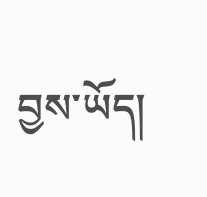བྱས་ཡོད།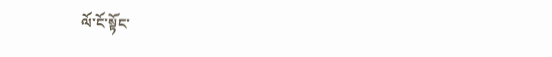ལོ་ངོ་སྟོང་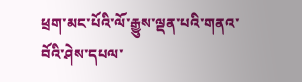ཕྲག་མང་པོའི་ལོ་རྒྱུས་ལྡན་པའི་གནའ་བོའི་ཤེས་དཔལ་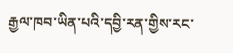རྒྱལ་ཁབ་ཡིན་པའི་དབྱི་རན་གྱིས་རང་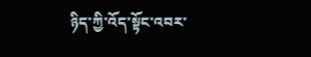ཉིད་ཀྱི་འོད་སྟོང་འབར་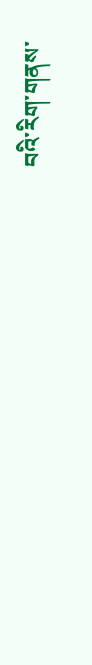བའི་རིག་གནས་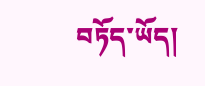བཏོད་ཡོད།